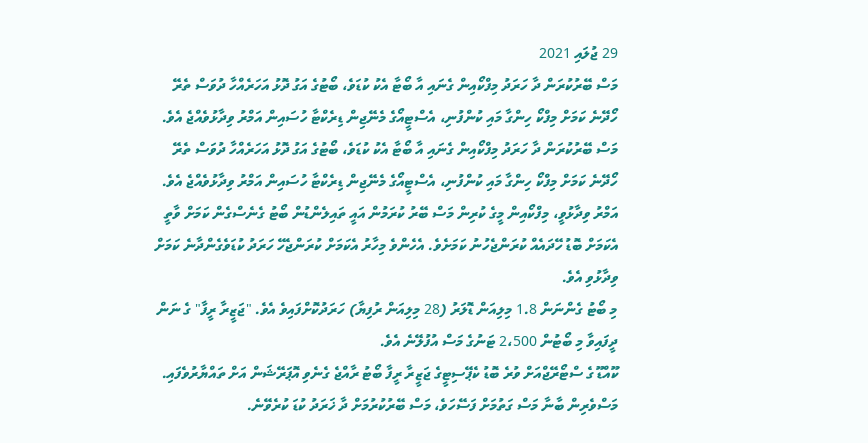29 ޖުލައި 2021
މަސް ބޭރުކުރަން ދާ ހަރަދު މިފްކޯއިން ގެނައި އާ ބޯޓާ އެކު ކުޑަވެ، ބޯޓުގެ އަގު ދޮޅު އަހަރެއްހާ ދުވަސް ތެރޭ ހޯދޭނެ ކަމަށް މިފްކޯ ހިންގާ މައި ކުންފުނި، އެސްޓީއޯގެ މެނޭޖިން ޑިރެކްޓާ ހުސައިން އަމްރު ވިދާޅުވެއްޖެ އެވެ.
މަސް ބޭރުކުރަން ދާ ހަރަދު މިފްކޯއިން ގެނައި އާ ބޯޓާ އެކު ކުޑަވެ، ބޯޓުގެ އަގު ދޮޅު އަހަރެއްހާ ދުވަސް ތެރޭ ހޯދޭނެ ކަމަށް މިފްކޯ ހިންގާ މައި ކުންފުނި، އެސްޓީއޯގެ މެނޭޖިން ޑިރެކްޓާ ހުސައިން އަމްރު ވިދާޅުވެއްޖެ އެވެ.
އަމްރު ވިދާޅުވީ، މިފްކޯއިން މީގެ ކުރިން މަސް ބޭރު ކުރަމުން އައީ ތައިލެންޑުން ބޯޓު ގެނެސްގެން ކަމަށް ވާތީ އެކަމަށް ބޮޑު ހޭދައެއް ކުރަންޖެހުނު ކަމަށެވެ. އެހެންވެ މިހާރު އެކަމަށް ކުރަންޖެހޭ ހަރަދު ކުޑަވެގެންދާނެ ކަމަށް ވިދާޅުވި އެވެ.
މި ބޯޓު ގެންނަން 1.8 މިލިއަން ޑޮލަރު (28 މިލިއަން ރުފިޔާ) ހަރަދުކޮށްފައިވެ އެވެ. "ޖަޒީރާ ރީފާ" ގެ ނަން ދީފައިވާ މި ބޯޓުން 2،500 ޓަނުގެ މަސް އުފުލޭނެ އެވެ.
ކޫއްޑޫ ގެ ސްޓޯރޭޖްއަށް ވުރެ ބޮޑު ކެޕޭސިޓީގެ ޖަޒީރާ ރީފާ ބޯޓު ރާއްޖެ ގެނެވި އޮޕަރޭޝަން އަށް ތައްޔާރުވެފައި.
މަސްވެރިން ބާނާ މަސް ގަތުމަށް ފަސޭހަވެ، މަސް ބޭރުކުރުމަށް ދާ ޚަރަދު ކުޑަ ކުރެވޭނެ.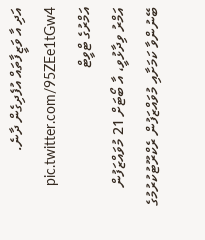އަދި އާ ވަޒީފާތައް އުފެދިގެން ދާނެ. pic.twitter.com/95ZEe1tGw4
އަމްރުގެ ޓްވީޓް
އަމްރު ވިދާޅުވީ، އާ ބޯޓަށް 21 މުވައްޒަފުން ބޭނުންވާ ކަމަށާއި މުވައްޒަފުން ރެކްރޫޓުކުރުމުގެ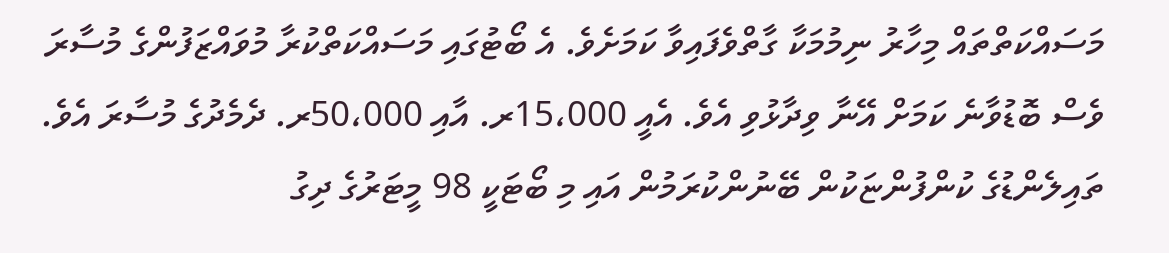މަސައްކަތްތައް މިހާރު ނިމުމަކާ ގާތްވެފައިވާ ކަމަށެވެ. އެ ބޯޓުގައި މަސައްކަތްކުރާ މުވައްޒަފުންގެ މުސާރަ ވެސް ބޮޑުވާނެ ކަމަށް އޭނާ ވިދާޅުވި އެވެ. އެއީ 15،000ރ. އާއި 50،000ރ. ދެމެދުގެ މުސާރަ އެވެ.
ތައިލެންޑުގެ ކުންފުންޏަކުން ބޭނުންކުރަމުން އައި މި ބޯޓަކީ 98 މީޓަރުގެ ދިގު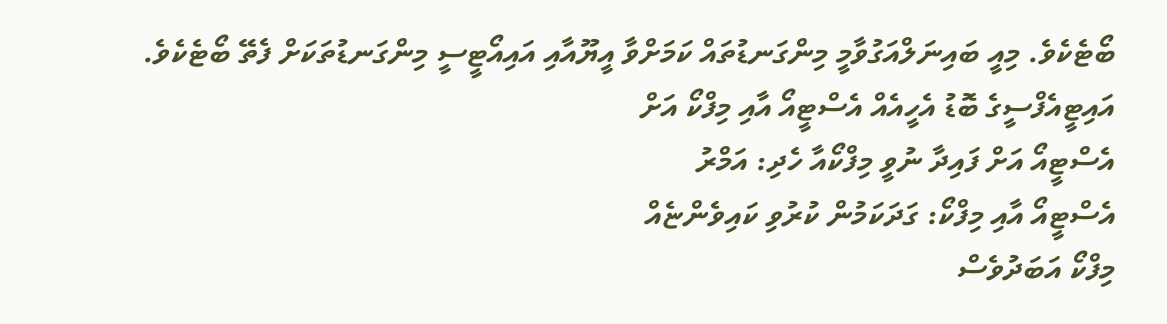ބޯޓެކެވެ. މިއީ ބައިނަލްއަގުވާމީ މިންގަނޑުތައް ކަމަށްވާ އީޔޫއާއި އައިއޯޓީސީ މިންގަނޑުތަކަށް ފެތޭ ބޯޓެކެވެ.
އައިޓީއެފްސީގެ ބޮޑު އެހީއެއް އެސްޓީއޯ އާއި މިފްކޯ އަށް
އެސްޓީއޯ އަށް ފައިދާ ނުވީ މިފްކޯއާ ހެދި: އަމްރު
އެސްޓީއޯ އާއި މިފްކޯ: ގަދަކަމުން ކުރުވި ކައިވެންޏެއް
މިފްކޯ އަބަދުވެސް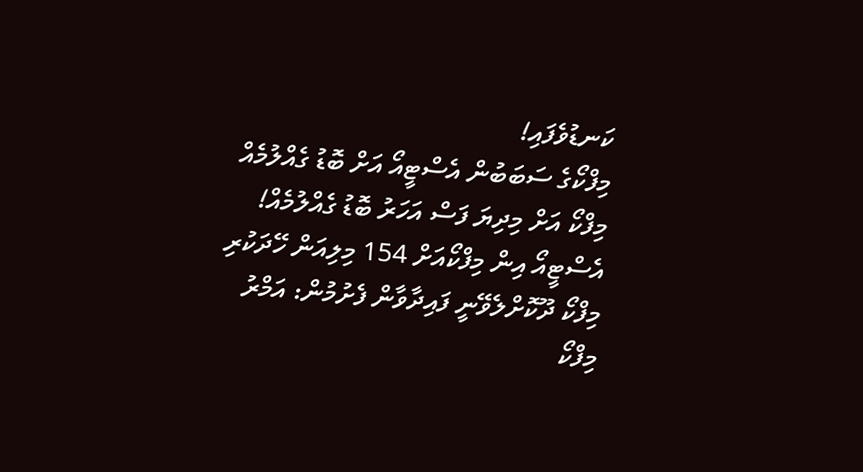ކަނޑުވެފައި!
މިފްކޯގެ ސަބަބުން އެސްޓީއޯ އަށް ބޮޑު ގެއްލުމެއް
މިފްކޯ އަށް މިދިޔަ ފަސް އަހަރު ބޮޑު ގެއްލުމެއް!
އެސްޓީއޯ އިން މިފްކޯއަށް 154 މިލިއަން ހޭދަކުރި
މިފްކޯ ދޫކޮށްލެވޭނީ ފައިދާވާން ފެށުމުން: އަމްރު
މިފްކޯ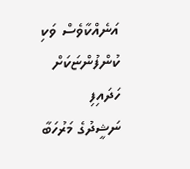އަނެއްކާވެސް ވަކި ކުންފުންޏަކަށް ހަދައިފި
ނަޝީދުގެ މަރުހަބާ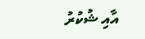އާއި ޝުކުރު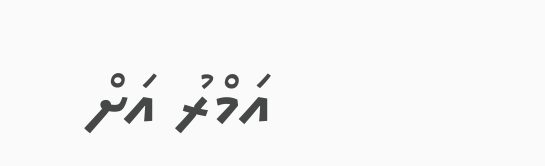އަމްރު އަށް